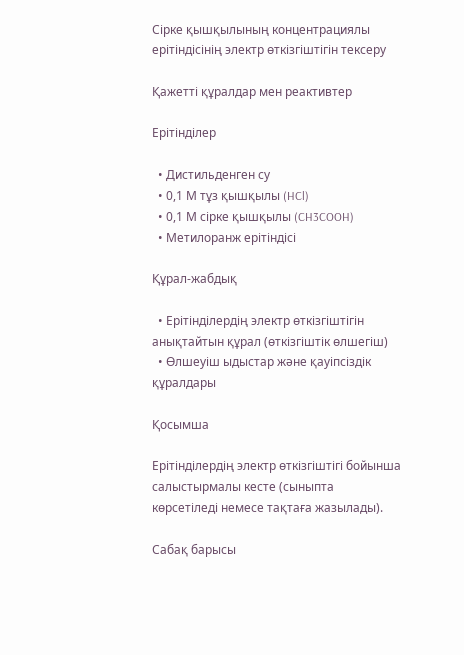Сірке қышқылының концентрациялы ерітіндісінің электр өткізгіштігін тексеру

Қажетті құралдар мен реактивтер

Ерітінділер

  • Дистильденген су
  • 0,1 М тұз қышқылы (HCl)
  • 0,1 М сірке қышқылы (CH3COOH)
  • Метилоранж ерітіндісі

Құрал-жабдық

  • Ерітінділердің электр өткізгіштігін анықтайтын құрал (өткізгіштік өлшегіш)
  • Өлшеуіш ыдыстар және қауіпсіздік құралдары

Қосымша

Ерітінділердің электр өткізгіштігі бойынша салыстырмалы кесте (сыныпта көрсетіледі немесе тақтаға жазылады).

Сабақ барысы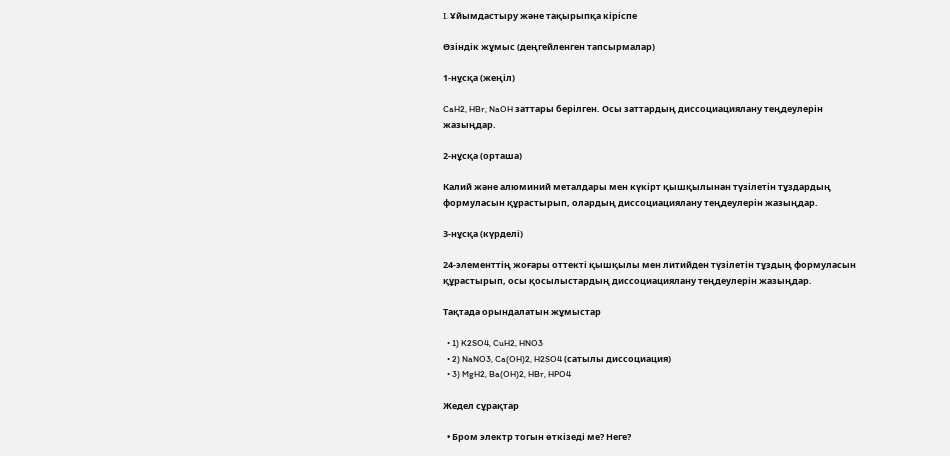I. Ұйымдастыру және тақырыпқа кіріспе

Өзіндік жұмыс (деңгейленген тапсырмалар)

1-нұсқа (жеңіл)

CaH2, HBr, NaOH заттары берілген. Осы заттардың диссоциациялану теңдеулерін жазыңдар.

2-нұсқа (орташа)

Калий және алюминий металдары мен күкірт қышқылынан түзілетін тұздардың формуласын құрастырып, олардың диссоциациялану теңдеулерін жазыңдар.

3-нұсқа (күрделі)

24-элементтің жоғары оттекті қышқылы мен литийден түзілетін тұздың формуласын құрастырып, осы қосылыстардың диссоциациялану теңдеулерін жазыңдар.

Тақтада орындалатын жұмыстар

  • 1) K2SO4, CuH2, HNO3
  • 2) NaNO3, Ca(OH)2, H2SO4 (сатылы диссоциация)
  • 3) MgH2, Ba(OH)2, HBr, HPO4

Жедел сұрақтар

  • Бром электр тогын өткізеді ме? Неге?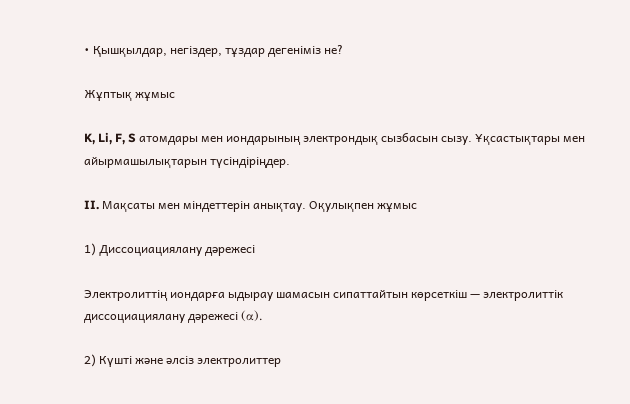• Қышқылдар, негіздер, тұздар дегеніміз не?

Жұптық жұмыс

K, Li, F, S атомдары мен иондарының электрондық сызбасын сызу. Ұқсастықтары мен айырмашылықтарын түсіндіріңдер.

II. Мақсаты мен міндеттерін анықтау. Оқулықпен жұмыс

1) Диссоциациялану дәрежесі

Электролиттің иондарға ыдырау шамасын сипаттайтын көрсеткіш — электролиттік диссоциациялану дәрежесі (α).

2) Күшті және әлсіз электролиттер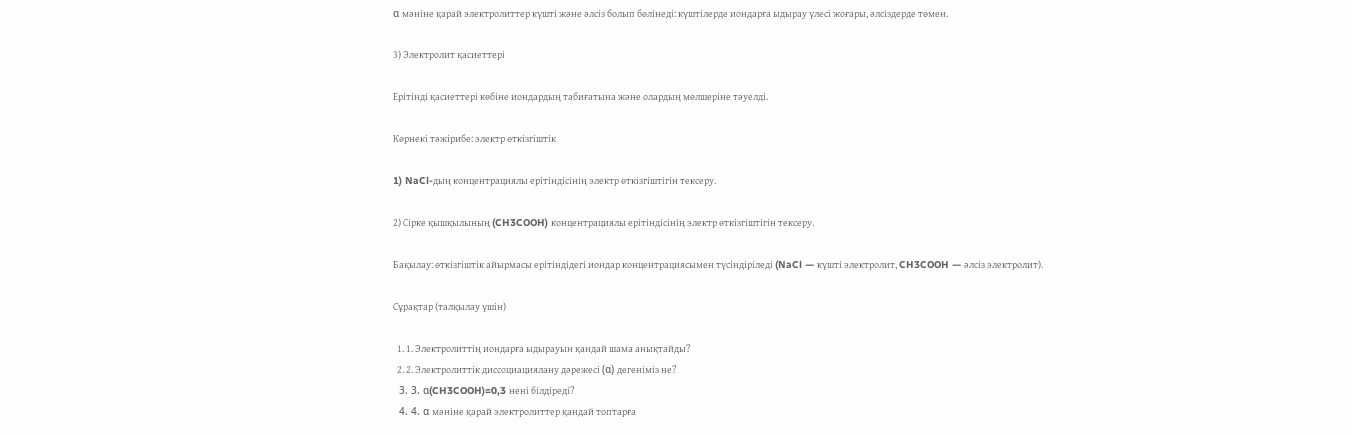α мәніне қарай электролиттер күшті және әлсіз болып бөлінеді: күштілерде иондарға ыдырау үлесі жоғары, әлсіздерде төмен.

3) Электролит қасиеттері

Ерітінді қасиеттері көбіне иондардың табиғатына және олардың мөлшеріне тәуелді.

Көрнекі тәжірибе: электр өткізгіштік

1) NaCl-дың концентрациялы ерітіндісінің электр өткізгіштігін тексеру.

2) Сірке қышқылының (CH3COOH) концентрациялы ерітіндісінің электр өткізгіштігін тексеру.

Бақылау: өткізгіштік айырмасы ерітіндідегі иондар концентрациясымен түсіндіріледі (NaCl — күшті электролит, CH3COOH — әлсіз электролит).

Сұрақтар (талқылау үшін)

  1. 1. Электролиттің иондарға ыдырауын қандай шама анықтайды?
  2. 2. Электролиттік диссоциациялану дәрежесі (α) дегеніміз не?
  3. 3. α(CH3COOH)=0,3 нені білдіреді?
  4. 4. α мәніне қарай электролиттер қандай топтарға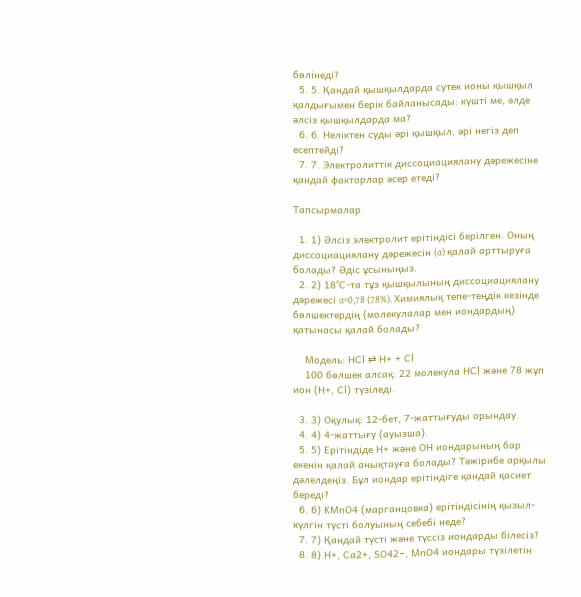бөлінеді?
  5. 5. Қандай қышқылдарда сутек ионы қышқыл қалдығымен берік байланысады: күшті ме, әлде әлсіз қышқылдарда ма?
  6. 6. Неліктен суды әрі қышқыл, әрі негіз деп есептейді?
  7. 7. Электролиттік диссоциациялану дәрежесіне қандай факторлар әсер етеді?

Тапсырмалар

  1. 1) Әлсіз электролит ерітіндісі берілген. Оның диссоциациялану дәрежесін (α) қалай арттыруға болады? Әдіс ұсыныңыз.
  2. 2) 18°C-та тұз қышқылының диссоциациялану дәрежесі α=0,78 (78%). Химиялық тепе-теңдік кезінде бөлшектердің (молекулалар мен иондардың) қатынасы қалай болады?

    Модель: HCl ⇄ H+ + Cl
    100 бөлшек алсақ: 22 молекула HCl және 78 жұп ион (H+, Cl) түзіледі.

  3. 3) Оқулық: 12-бет, 7-жаттығуды орындау.
  4. 4) 4-жаттығу (ауызша).
  5. 5) Ерітіндіде H+ және OH иондарының бар екенін қалай анықтауға болады? Тәжірибе арқылы дәлелдеңіз. Бұл иондар ерітіндіге қандай қасиет береді?
  6. 6) KMnO4 (марганцовка) ерітіндісінің қызыл-күлгін түсті болуының себебі неде?
  7. 7) Қандай түсті және түссіз иондарды білесіз?
  8. 8) H+, Ca2+, SO42−, MnO4 иондары түзілетін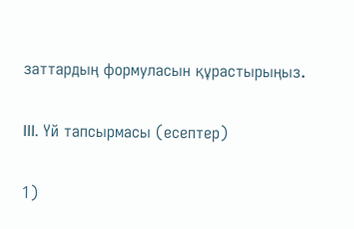заттардың формуласын құрастырыңыз.

III. Үй тапсырмасы (есептер)

1)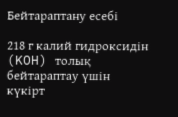Бейтараптану есебі

218 г калий гидроксидін (KOH) толық бейтараптау үшін күкірт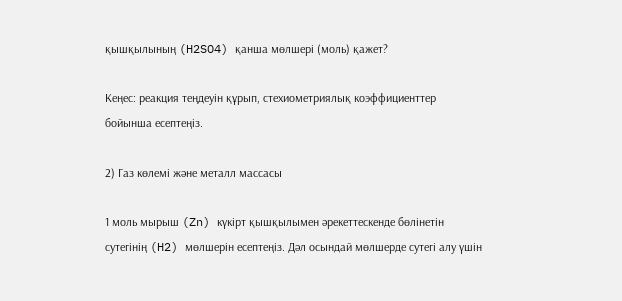қышқылының (H2SO4) қанша мөлшері (моль) қажет?

Кеңес: реакция теңдеуін құрып, стехиометриялық коэффициенттер бойынша есептеңіз.

2) Газ көлемі және металл массасы

1 моль мырыш (Zn) күкірт қышқылымен әрекеттескенде бөлінетін сутегінің (H2) мөлшерін есептеңіз. Дәл осындай мөлшерде сутегі алу үшін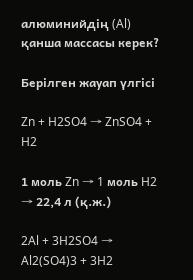алюминийдің (Al) қанша массасы керек?

Берілген жауап үлгісі

Zn + H2SO4 → ZnSO4 + H2

1 моль Zn → 1 моль H2 → 22,4 л (қ.ж.)

2Al + 3H2SO4 → Al2(SO4)3 + 3H2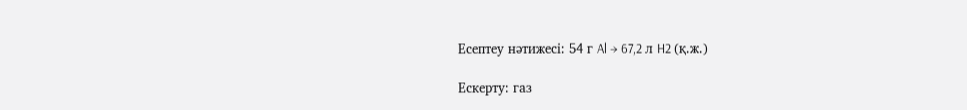Есептеу нәтижесі: 54 г Al → 67,2 л H2 (қ.ж.)

Ескерту: газ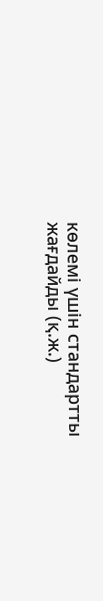көлемі үшін стандартты жағдайды (қ.ж.)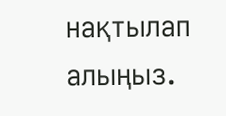нақтылап алыңыз.